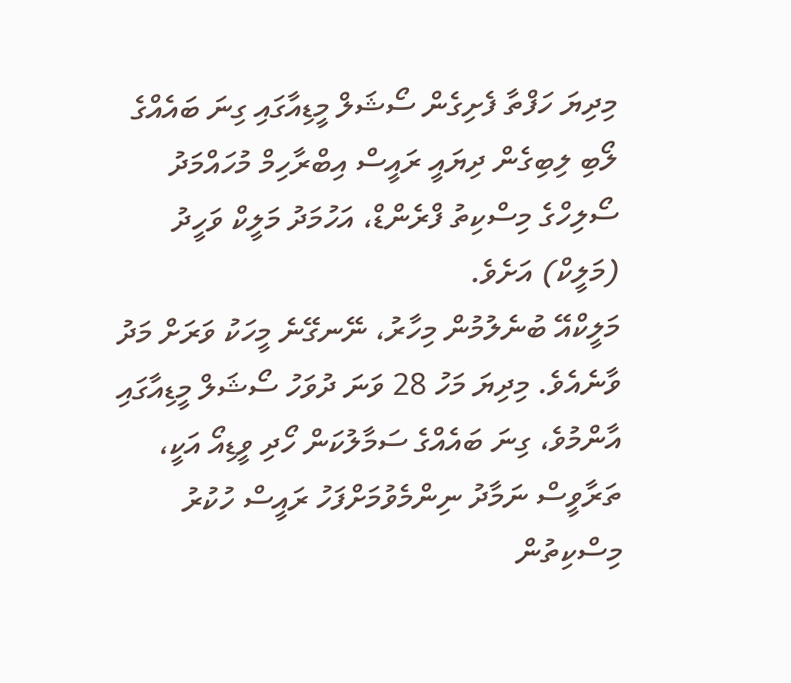މިދިޔަ ހަފްތާ ފެށިގެން ސޯޝަލް މީޑިއާގައި ގިނަ ބައެއްގެ ލޯބި ލިބިގެން ދިޔައީ ރައީސް އިބްރާހިމް މުހައްމަދު ސޯލިހްގެ މިސްކިތު ފްރެންޑް، އަހުމަދު މަލީކް ވަހީދު (މަލީކް) އަށެވެ.
މަލީކްއޭ ބުނެލުމުން މިހާރު، ނޭނގޭނެ މީހަކު ވަރަށް މަދު ވާނެއެވެ. މިދިޔަ މަހު 28 ވަނަ ދުވަހު ސޯޝަލް މީޑިއާގައި އާންމުވެ، ގިނަ ބައެއްގެ ސަމާލުކަން ހޯދި ވީޑިއޯ އަކީ، ތަރާވީސް ނަމާދު ނިންމެވުމަށްފަހު ރައީސް ހުކުރު މިސްކިތުން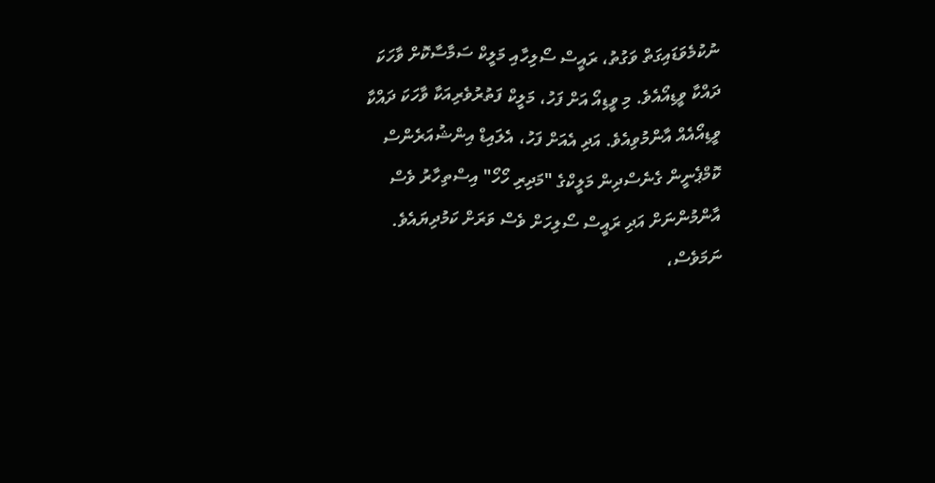ނުކުމެވަޑައިގަތް ވަގުތު، ރައީސް ސޯލިހާއި މަލީކް ސަމާސާކޮށް ވާހަކަ ދައްކާ ވީޑިއޯއެވެ. މި ވީޑިއޯ އަށް ފަހު، މަލީކް ފަތުރުވެރިއަކާ ވާހަކަ ދައްކާ ވީޑިއޯއެއް އާންމުވިއެވެ. އަދި އެއަށް ފަހު، އެލައިޑް އިންޝުއަރެންސް ކޮމްޕެނީން ގެނެސްދިން މަލީކްގެ "މަދިރި ހޯހޯ" އިސްތިހާރު ވެސް އާންމުންނަށް އަދި ރައީސް ސޯލިހަށް ވެސް ވަރަށް ކަމުދިޔައެވެ. ނަމަވެސް،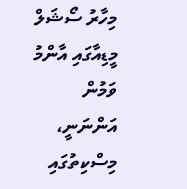މިހާރު ސޯޝަލް މީޑިއާގައި އާންމު ވަމުން އަންނަނީ، މިސްކިތުގައި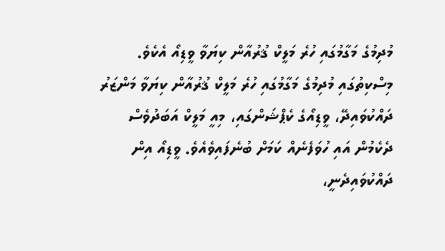މުދިމުގެ މަގާމުގައި ހުރެ މަލީކް ޤުރުއާން ކިޔަވާ ވީޑިއޯ އެކެވެ.
މިސްކިތުގައި މުދިމުގެ މަގާމުގައި ހުރެ މަލީކް ޤުރުއާން ކިޔަވާ މަންޒަރު ދައްކުވައިދޭ، ވީޑިއޯގެ ކެޕްޝަންގައި، މިއީ މަލީކް އަބަދުވެސް ދެކެމުން އައި ހުވަފެނެއް ކަމަށް ބުނެފައިވެއެވެ. ވީޑިއޯ އިން ދައްކުވައިދެނީ،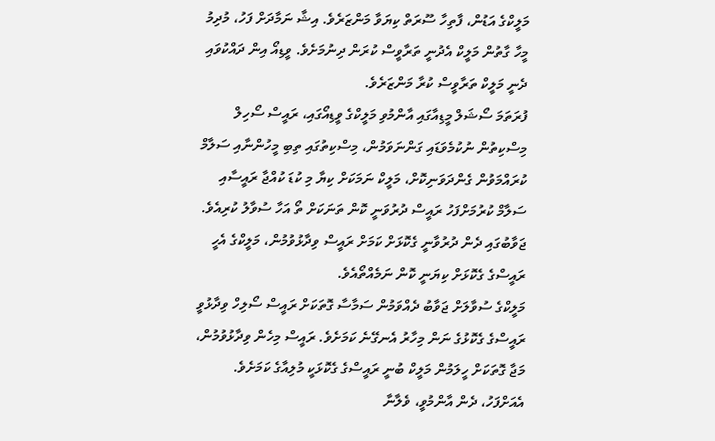މަލީކްގެ އަޑުން، ފާތިހާ ސޫރަތް ކިޔަވާ މަންޒަރެވެ. އިޝާ ނަމާދަށް ފަހު، މުދިމު މީހާ ގާތުން މަލީކް އެދުނީ ތަރާވީސް ކުރަން ދިނުމަށެވެ. ވީޑިއޯ އިން ދައްކުވައި ދެނީ މަލީކް ތަރާވީސް ކުރާ މަންޒަރެވެ.
ފުރަތަމަ ސޯޝަލް މީޑިއާގައި އާންމުވި މަލީކްގެ ވީޑިއޯގައި، ރައީސް ސޯހިލް މިސްކިތުން ނުކުމެވަޑައި ގަންނަވަމުން، މިސްކިތުގައި ތިބި މީހުންނާއި ސަލާމް ކުރައްމަވުން ގެންދަވަނިކޮށް، މަލީކް ނަމަކަށް ކިޔާ މި ކުޑަ ކުއްޖާ ރައީސާއި ސަލާމް ކުރުމަށްފަހު ރައީސް ދުރުވަނީ ކޮން ތަނަކަށް ތޯ އަހާ ސުވާލު ކުރިއެވެ. ޖަވާބުގައި ދެން ދުރުވާނީ ގެކޮޅަށް ކަމަށް ރައީސް ވިދާޅުވުމުން، މަލީކްގެ އެހީ ރައީސްގެ ގެކޮޅަށް ކިޔަނީ ކޮން ނަމެއްތޯއެވެ.
މަލީކްގެ ސުވާލަށް ޖަވާބު ދެއްވަމުން ސަމާސާ ގޮތަކަށް ރައީސް ސޯލިހް ވިދާޅުވީ ރައީސްގެ ގެކޮޅުގެ ނަން މިހާރު އެނގޭނެ ކަމަށެވެ. ރައީސް މިހެން ވިދާޅުވުމުން، މަޖާ ގޮތަކަށް ހީލަމުން މަލީކް ބުނީ ރައީސްގެ ގެކޮޅަކީ މުލިއާގެ ކަމަށެވެ.
އެއަށްފަހު، ދެން އާންމުވީ، ވެލާނާ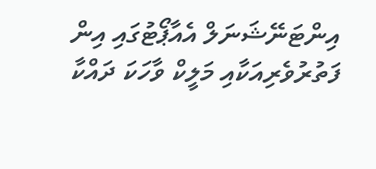އިންޓަނޭޝަނަލް އެއާޕޯޓުގައި އިން ފަތުރުވެރިއަކާއި މަލީކް ވާހަކަ ދައްކާ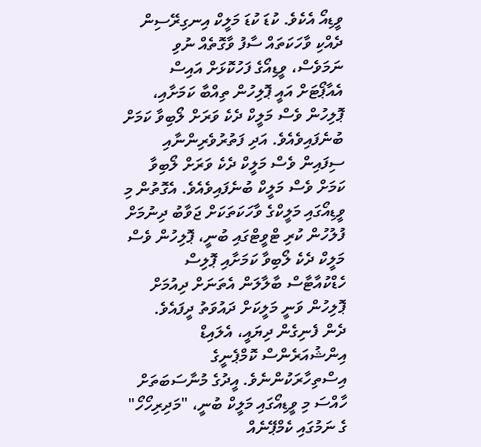ވީޑިއޯ އެކެވެ. ކުޑަ ކުޑަ މަލީކް އިނގިރޭސިން ދެއްކި ވާހަކަތައް ސާފު ވާގޮތެއް ނުވި ނަމަވެސް، ވީޑިއޯގެ ފަހުކޮޅަށް އައިސް އެއާޕޯޓަށް އައީ ޕޮލިހުން ތިއްބާ ކަމަށާއި، ޕޮލިހުން ވެސް މަލީކް ދެކެ ވަރަށް ލޯބިވާ ކަމަށް ބުނެފައިވެއެވެ. އަދި ފަތުރުވެރިންނާއި ސިފައިން ވެސް މަލީކް ދެކެ ވަރަށް ލޯބިވާ ކަމަށް ވެސް މަލީކް ބުނެފައިވެއެވެ. އެގޮތުން މި ވީޑިއޯގައި މަލީކްގެ ވާހަކަތަކަށް ޖަވާބު ދިނުމަށް ފުލުހުން ކުރި ޓްވީޓްގައި ބުނީ، ޕޮލިހުން ވެސް މަލީކް ދެކެ ލޯބިވާ ކަމަށާއި ޕޮލިސް ހެޑްކުއާޓާސް ބާލާލަން އެތަނަށް ދިއުމަށް ޕޮލިހުން ވަނީ މަލީކަށް ދައުވަތު ދީފައެވެ.
ދެން ފެނިގެން ދިޔައީ، އެލައިޑް އިންޝުއަރެންސް ކޮމްޕެނީގެ އިސްތިހާރަކުންނެވެ. އީދުގެ މުނާސަބަތަށް ހާއްސަ މި ވީޑިއޯގައި މަލީކް ބުނީ، "މަދިރިހޯހޯ" ގެ ނަމުގައި ކެމްޕޭނެއް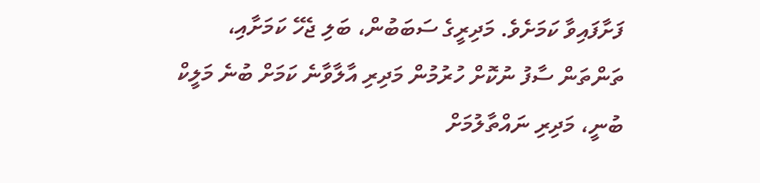ފަށާފައިވާ ކަމަށެވެ. މަދިރީގެ ސަބަބުން، ބަލި ޖެހޭ ކަމަށާއި، ތަންތަން ސާފު ނުކޮށް ހުރުމުން މަދިރި އާލާވާނެ ކަމަށް ބުނެ މަލީކް ބުނީ، މަދިރި ނައްތާލުމަށް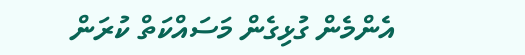އެންމެން ގުޅިގެން މަސައްކަތް ކުރަން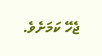ޖެހޭ ކަމަށެވެ.